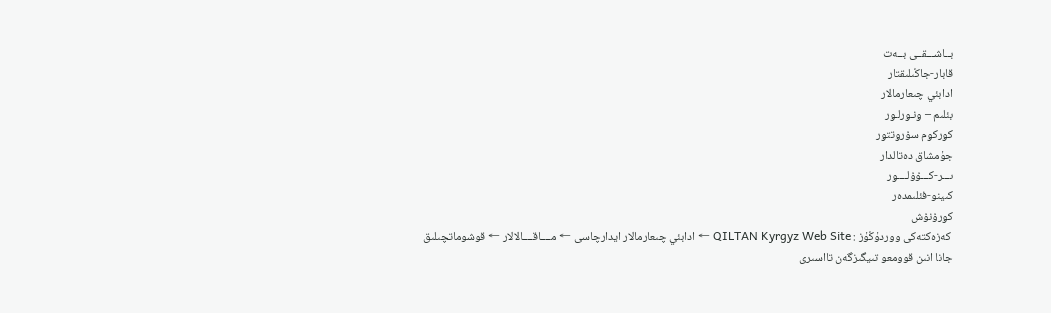بــاشـــقــى بــەت
قابار-جاڭىلىقتار
ادابئي چىعارمالار
بئلىم – ۅنـۅرلـۅر
كۅركۅم سۉرۅتتۅر
جۇمشاق دەتالدار
ىـــر-كـــۉۉلــــۅر
كىينو-فئلىمدەر
كۅرۉنۉش
 كەزەكتەكى ووردۇڭۇز : QILTAN Kyrgyz Web Site ← ادابئي چىعارمالار ايدارچاسى ← مــــاقــــالالار ← قوشوماتچىلىق جانا انىن قوومعو تىيگىزگەن تااسىرى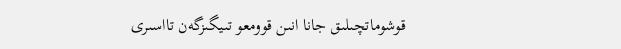قوشوماتچىلىق جانا انىن قوومعو تىيگىزگەن تااسىرى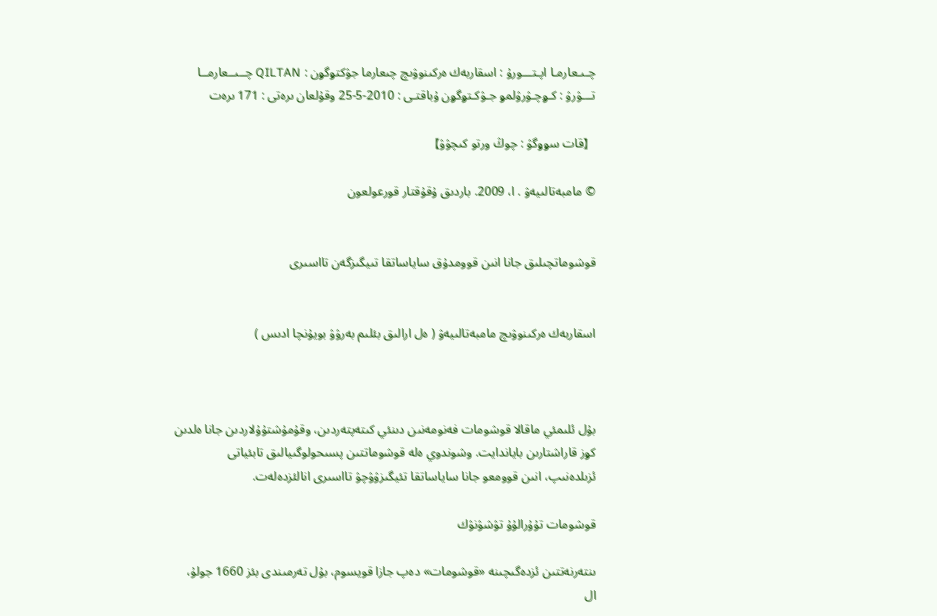چـىـعارمـا اپـتـــورۇ : اسقاربەك ەركىنوۋىچ چىعارما جۉكتۅگۅن : QILTAN چــىــعارمــا تـــۉرۉ : كـۅچـۉرۉلمۅ جـۉكـتۅگۅن ۇباقتـى : 2010-5-25 وقۇلعان ىرەتى : 171 ىرەت

【قات سۅۅگۉ : چوڭ ورتو كىچۉۉ】

© مامبەتالىيەۋ . ا، 2009. باردىق ۇقۇقتار قورعولعون


قوشوماتچىلىق جانا انىن قوومدۇق ساياساتقا تىيگىزگەن تااسىرى


اسقاربەك ەركىنوۋىچ مامبەتالىيەۋ ( ەل ارالىق بئلىم بەرۉۉ بويۇنچا ادىس )



بۇل ئلىمئي ماقالا قوشومات فەنومەنىن دىنئي كىتەپتەردىن، وقۇمۇشتۇۇلاردىن جانا ەلدىن كۅز قاراشتارىن باياندايت. وشوندوي ەلە قوشوماتتىن پسىحولوگىيالىق تابئياتى ئزىلدەنىپ، انىن قوومعو جانا ساياساتقا تئيگىزۉۉچۉ تااسىرى انالئزدەلەت.

قوشومات تۇۇرالۇۇ تۉشۉنۉك

ىنتەرنەتتىن ئزدەگىچىنە «قوشومات» دەپ جازا قويسوم، بۇل تەرمىندى بئز 1660 جولۇ، ال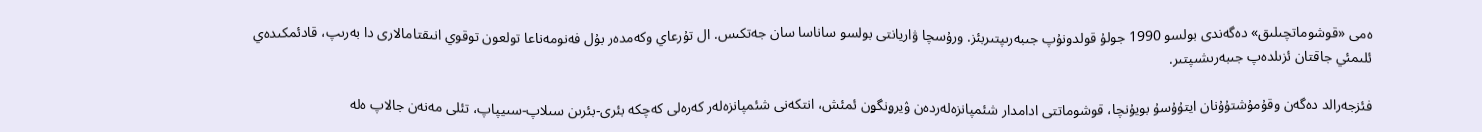ەمى «قوشوماتچىلىق» دەگەندى بولسو 1990 جولۇ قولدونۇپ جىبەرىپتىربئز. ورۇسچا ۋاريانتى بولسو ساناسا سان جەتكىس. ال تۇرعاي وكەمدەر بۇل فەنومەناعا تولعون توقوي انىقتامالارى دا بەرىپ، قادئمكىدەي ئلىمئي جاقتان ئزىلدەپ جىبەرىشىپتىر.

فئزجەرالد دەگەن وقۇمۇشتۇۇنان ايتۇۇسۇ بويۇنچا، قوشوماتتى ادامدار شئمپانزەلەردەن ۉيرۅنگۅن ئمئش، انتكەنى شئمپانزەلەر كەرەلى كەچكە بئرى-بئرىن سىلاپ-سىيپاپ، تئلى مەنەن جالاپ ەلە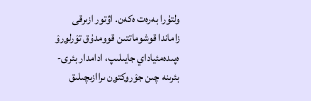ولتۇرا بەرەت ەكەن. اۋتور ازىرقى زاماندا قوشوماتتىن قوومدۇق تۉرلۅرۉ ەپىدەمئياداي جايىلىپ، ادامدار بئرى-بئرىنە چىن جۉرۅكتۅن ىراازىچىلىق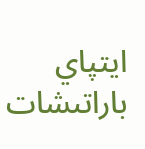ايتپاي باراتىشات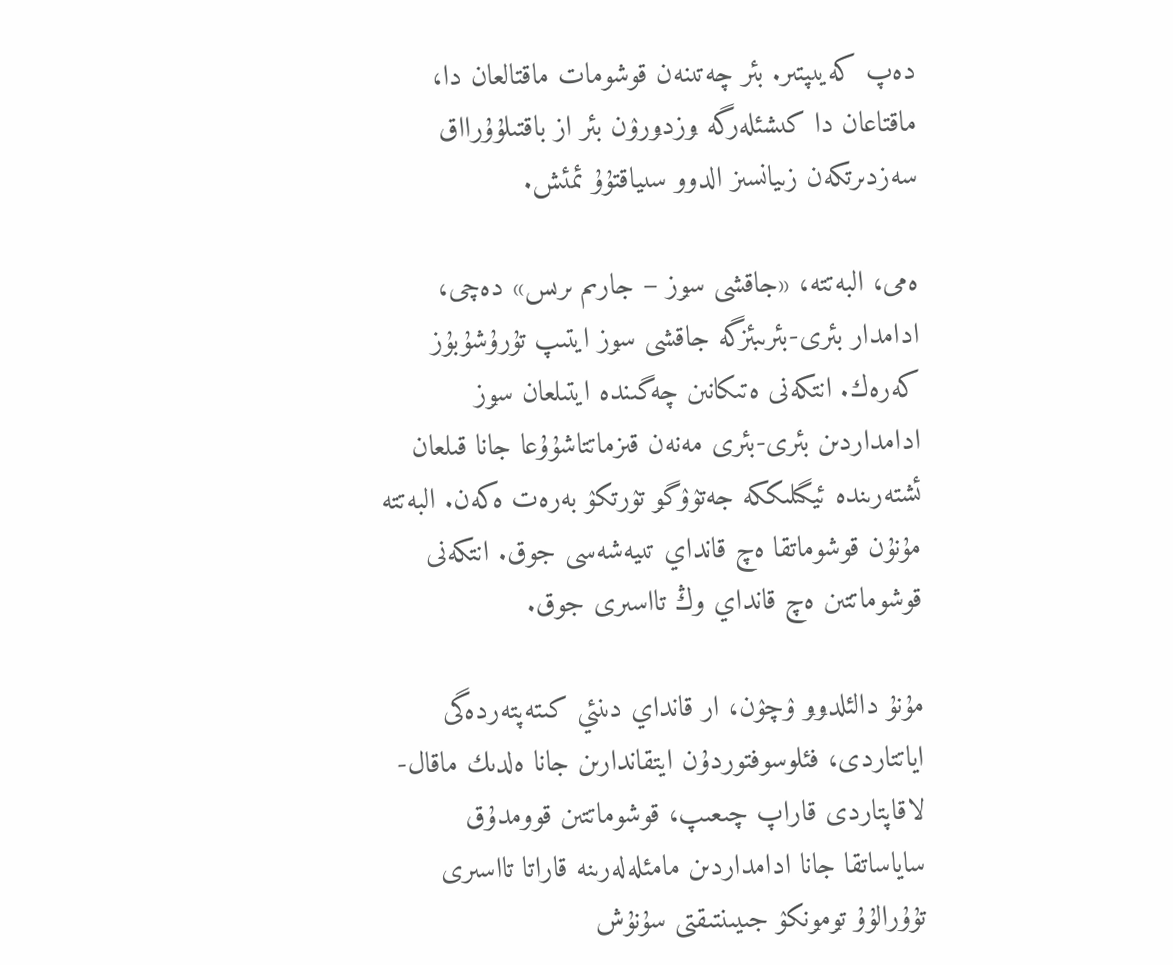دەپ كەيىپتىر. بئر چەتىنەن قوشومات ماقتالعان دا، ماقتاعان دا كىشئلەرگە ۅزدۅرۉن بئر از باقتىلۇۇرااق سەزدىرتكەن زىيانسىز الدوو سىياقتۇۇ ئمئش.

ەمى، البەتتە، «جاقشى سۅز – جارىم ىرىس» دەچى، ادامدار بئرى-بئرىبئزگە جاقشى سۅز ايتىپ تۇرۇشۇبۇز كەرەك. انتكەنى ەتىكانىن چەگىندە ايتىلعان سۅز ادامداردىن بئرى-بئرى مەنەن قىزماتتاشۇۇعا جانا قىلعان ئشتەرىندە ئيگىلىككە جەتۉۉگۅ تۉرتكۉ بەرەت ەكەن. البەتتە مۇنۇن قوشوماتقا ەچ قانداي تىيەشەسى جوق. انتكەنى قوشوماتتىن ەچ قانداي وڭ تااسىرى جوق.

مۇنۇ دالئلدۅۅ ۉچۉن، ار قانداي دىنئي كىتەپتەردەگى اياتتاردى، فئلوسوفتوردۇن ايتقاندارىن جانا ەلدىك ماقال-لاقاپتاردى قاراپ چىعىپ، قوشوماتتىن قوومدۇق ساياساتقا جانا ادامداردىن مامئلەلەرىنە قاراتا تااسىرى تۇۇرالۇۇ تۅمۅنكۉ جىيىنتىقتى سۇنۇش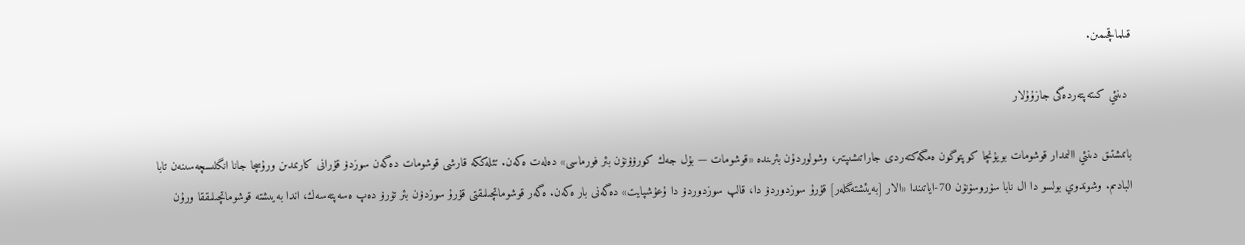قىلماقچىمىن.

 دىنئي كىتەپتەردەگى جازۇۇلار

باتىشتىق دىنئي االىمدار قوشومات بويۇنچا كۅپتۅگۅن ەمگەكتەردى جاراتىشىپتىر، وشولوردۇن بئرىندە «قوشومات — بۇل جەك كۅرۉۉنۉن بئر فورماسى» دەلەت ەكەن. تئلەككە قارشى قوشومات دەگەن سۅزدۉ قۇرانى كارىمدىن ورۇسچا جانا انگلىسچەسىنەن تابا البادىم. وشوندوي بولسو دا ال نابا سۉرۅسۉنۉن 70-اياتىندا «الار [بەيئشتەگىلەر] قۇرۇ سۅزدۅردۉ دا، قالپ سۅزدۅردۉ دا ۇعۇشپايت» دەگەنى بار ەكەن. ەگەر قوشوماتچىلىقتى قۇرۇ سۅزدۉن بئر تۉرۉ دەپ ەسەپتەسەك، اندا بەيىشتە قوشوماتچىلىققا ورۇن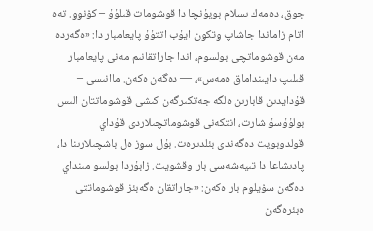جوق، دەمەك ىسلام بويۇنچا دا قوشومات قىلۇۇ – كۉنۅۅ. تەە اتام زاماندا جاشاپ ۅتكۅن ايۇب اتتۇۇ پايعامبار دا: «ەگەردە مەن قوشوماتچى بولسوم، اندا جاراتقانىم مەنى پايعامبار قىلىپ دايىنداماق ەمەس»، — دەگەن ەكەن. ماانىسى – قۇدايدىن قابارىن ەلگە جەتكىرگەن كىشى قوشوماتتان الىس بولۇۇسۇ شارت، انتكەنى قوشوماتچىلاردى قۇداي قولدوبويت دەگەندى بئلدىرەت. بۇل سۅز ەل باشچىلارىنا دا، پادىشاعا دا تىيەشەسى بار وقشويت. زابۇردا بولسو مىنداي دەگەن سۉيلۅم بار ەكەن: «جاراتقان ەگەبئز قوشوماتتى ەبئرەگەن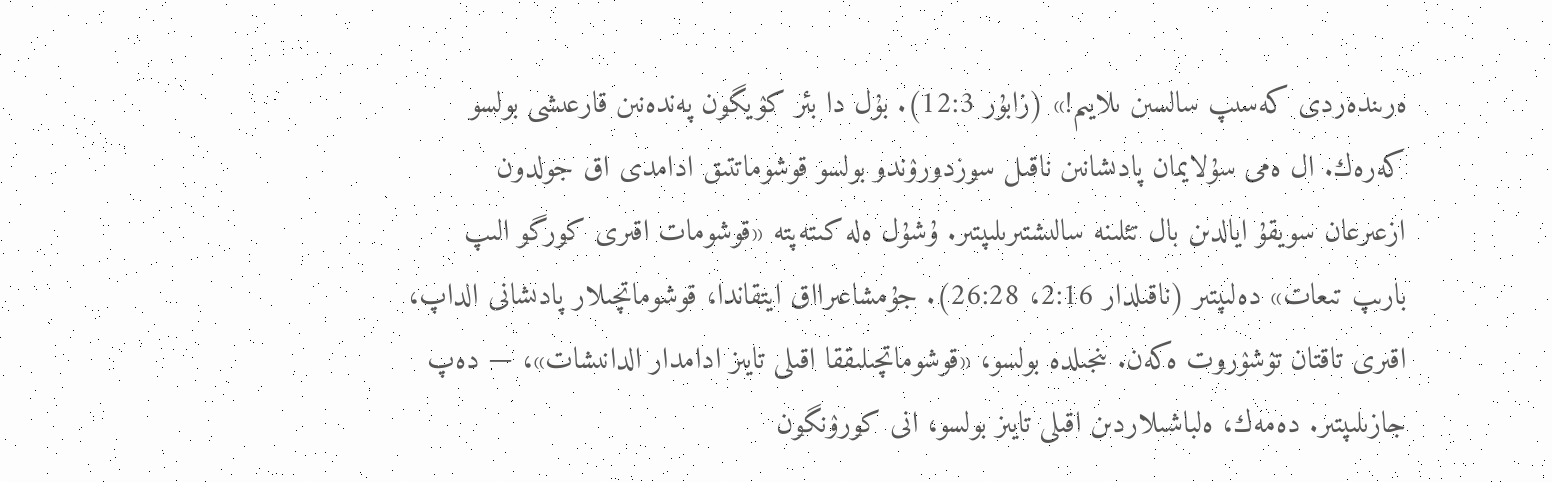ەرىندەردى كەسىپ سالسىن ىلايىم!» (زابۇر 12:3). بۇل دا بئر كۉيگۅن پەندەنىن قارعىشى بولسو كەرەك. ال ەمى سۇلايمان پادىشانىن ناقىل سۅزدۅرۉندۅ بولسو قوشوماتتىق ادامدى اق جولدون ازعىرعان سويقۇ ايالدىن بال تئلىنە سالىشتىرىلىپتىر. ۇشۇل ەلە كىتەپتە «قوشومات اقىرى كۅرگۅ الىپ بارىپ تىعات» دەلىپتىر (ناقىلدار 2:16، 26:28). جۇمشاعىرااق ايتقاندا، قوشوماتچىلار پادىشانى الداپ، اقىرى تاقتان تۉشۉرۅت ەكەن. ىنجىلدە بولسو، «قوشوماتچىلىققا اقىلى تايىز ادامدار الدانىشات»، — دەپ جازىلىپتىر. دەمەك، ەلباشىلاردىن اقىلى تايىز بولسو، انى كۅرۉنگۅن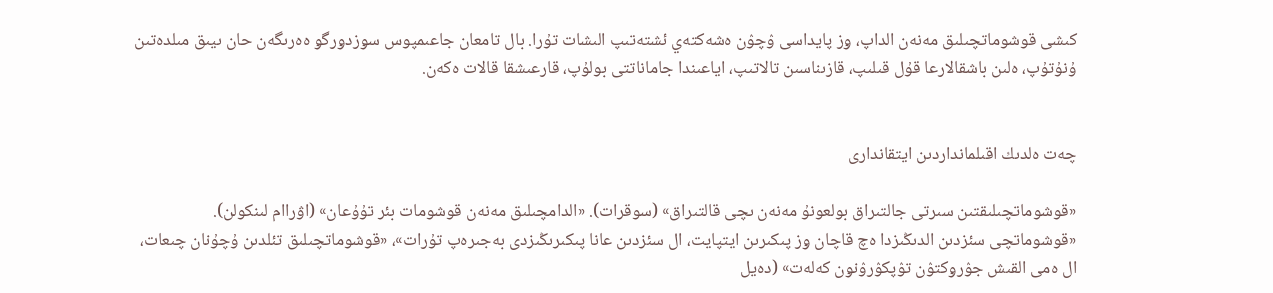كىشى قوشوماتچىلىق مەنەن الداپ، ۅز پايداسى ۉچۉن ەشەكتەي ئشتەتىپ الىشات تۇرا. بال تامعان جاعىمپوس سۅزدۅرگۅ ەەرىگەن حان ىيىق مىلدەتىن ۇنۇتۇپ، ەلىن باشقالارعا قۇل قىلىپ، قازىناسىن تالاتىپ، اياعىندا جاماناتتى بولۇپ، قارعىشقا قالات ەكەن.


چەت ەلدىك اقىلمانداردىن ايتقاندارى

«قوشوماتچىلىقتىن سىرتى جالتىراق بولعونۇ مەنەن ىچى قالتىراق» (سوقرات). «الدامچىلىق مەنەن قوشومات بئر تۇۇعان» (اۋراام لىنكولن). «قوشوماتچى سئزدىن الدىڭىزدا ەچ قاچان ۅز پىكىرىن ايتپايت، ال سئزدىن عانا پىكىرىڭىزدى بەجىرەپ تۇرات»، «قوشوماتچىلىق تئلدىن ۇچۇنان چىعات، ال ەمى القىش جۉرۅكتۉن تۉپكۉرۉنۅن كەلەت» (دەيل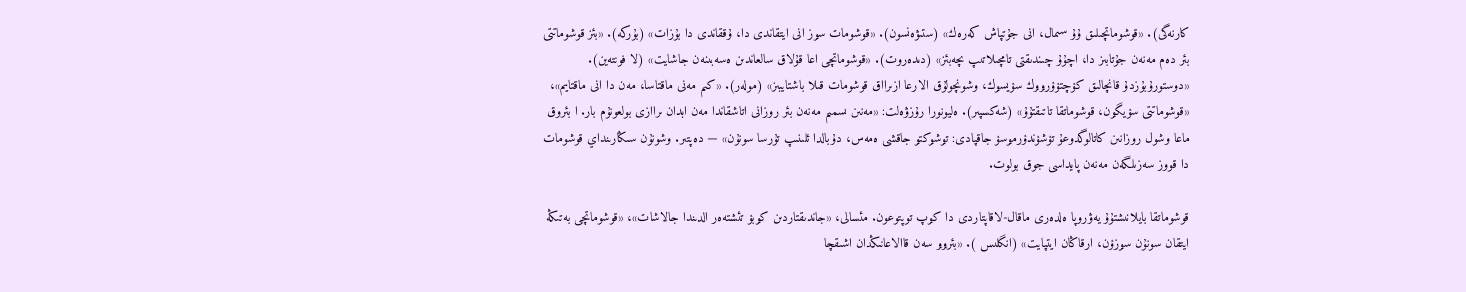كارنەگى). «قوشوماتچىلىق ۇۇ سىمال، انى جۇتپاش كەرەك» (ستىۋەنسون). «قوشومات سۅز انى ايتقاندى دا، ۇققاندى دا بۇزات» (بۇركە). «بئز قوشوماتتى بئر دەم مەنەن جۇتابىز دا، اچۇۇ چىندىقتى تامچىلاتىپ ىچەبئز» (دىدەروت). «قوشوماتچى اعا قۇلاق سالعاندىن ەسەبىنەن جاشايت» (لا فونتەين). «دوستورۇبۇزدۇ قانچالىق كۉچتۉۉرۅۅك سۉيسۅك، وشونچولۇق الارعا ازىرااق قوشومات قىلا باشتايبىز» (مولەر). «كىم مەنى ماقتاسا، مەن دا انى ماقتايم»، «قوشوماتتى سۉيگۅن، قوشوماتقا تاتىقتۇۇ» (شەكسپىر). ەليونورا رۇزۋەلت: «مەنىن ىسمىم مەنەن بئر روزانى اتاشقاندا مەن ابدان ىراازى بولعونۇم بار. ا بئروق ماعا وشول روزانىن كاتالوگدوعۇ تۉشۉندۉرمۅسۉ جاقپادى: تۅشۅكتۅ جاقشى ەمەس، دۇبالدا ئلىنىپ تۇرسا سونۇن» — دەپتىر. وشونۇن سىڭارىنداي قوشومات دا قووز سەزىلگەن مەنەن پايداسى جوق بولوت.

قوشوماتقا بايلانىشتۇۇ يەۋروپا ەلدەرى ماقال-لاقاپتاردى دا كۅپ توپتوعون. مئسالى، «جاندىقتاردىن كۅبۉ تئشتەەر الدىندا جالاشات»، «قوشوماتچى بەتىڭە ايتقان سونۇن سۅزۉن، ارقاڭان ايتپايت» (انگلىس ). «بئرۅۅ سەن قاالاعانىڭدان اشىقچا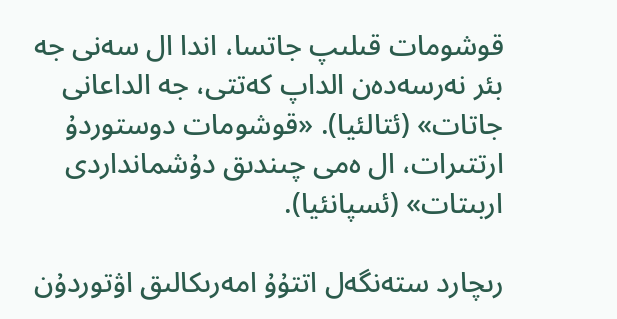قوشومات قىلىپ جاتسا، اندا ال سەنى جە بئر نەرسەدەن الداپ كەتتى، جە الداعانى جاتات» (ئتالئيا). «قوشومات دوستوردۇ ارتتىرات، ال ەمى چىندىق دۇشمانداردى اربىتات» (ئسپانئيا).

رىچارد ستەنگەل اتتۇۇ امەرىكالىق اۋتوردۇن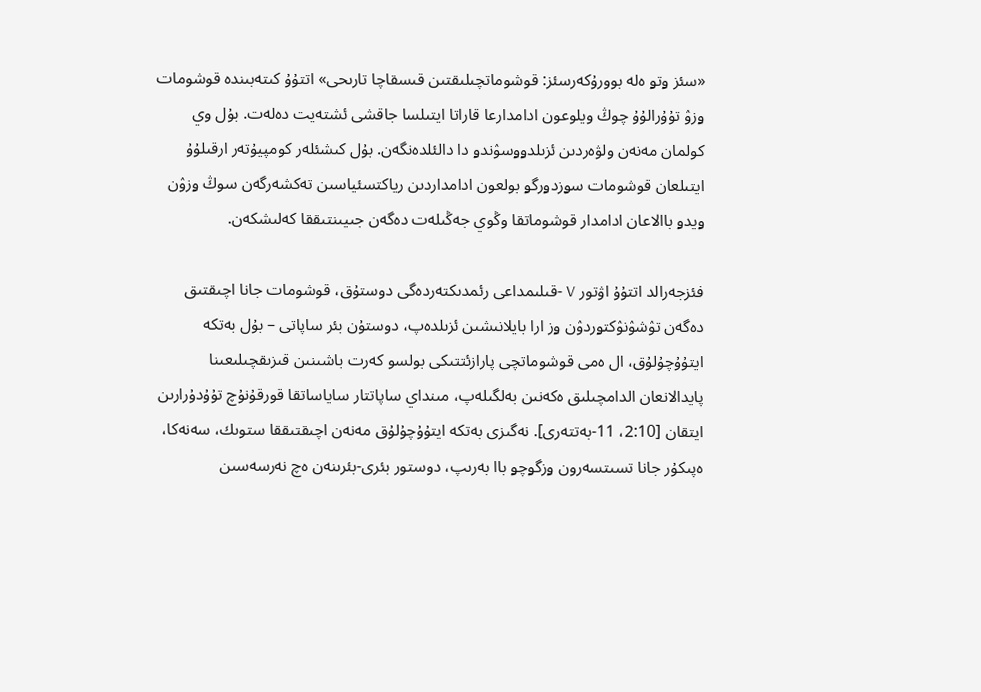«سئز ۅتۅ ەلە بوورۇكەرسئز: قوشوماتچىلىقتىن قىسقاچا تارىحى» اتتۇۇ كىتەبىندە قوشومات ۅزۉ تۇۇرالۇۇ چوڭ ويلوعون ادامدارعا قاراتا ايتىلسا جاقشى ئشتەيت دەلەت. بۇل وي كولمان مەنەن ولۋەردىن ئزىلدۅۅسۉندۅ دا دالئلدەنگەن. بۇل كىشئلەر كومپيۇتەر ارقىلۇۇ ايتىلعان قوشومات سۅزدۅرگۅ بولعون ادامداردىن رياكتسئياسىن تەكشەرگەن سوڭ ۅزۉن ۅيدۅ باالاعان ادامدار قوشوماتقا وڭوي جەڭىلەت دەگەن جىيىنتىققا كەلىشكەن.

فئزجەرالد اتتۇۇ اۋتور V -قىلىمداعى رئمدىكتەردەگى دوستۇق، قوشومات جانا اچىقتىق دەگەن تۉشۉنۉكتۅردۉن ۅز ارا بايلانىشىن ئزىلدەپ، دوستۇن بئر ساپاتى – بۇل بەتكە ايتۇۇچۇلۇق، ال ەمى قوشوماتچى پارازئتتىكى بولسو كەرت باشىنىن قىزىقچىلىعىنا پايدالانعان الدامچىلىق ەكەنىن بەلگىلەپ، مىنداي ساپاتتار ساياساتقا قورقۇنۇچ تۇۇدۇرارىن ايتقان [2:10، 11-بەتتەرى]. نەگىزى بەتكە ايتۇۇچۇلۇق مەنەن اچىقتىققا ستوىك، سەنەكا، ەپىكۇر جانا تسىتسەرون ۅزگۅچۅ باا بەرىپ، دوستور بئرى-بئرىنەن ەچ نەرسەسىن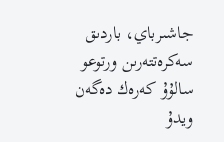جاشىرباي، باردىق سەكرەتتەرىن ورتوعو سالۇۇ كەرەك دەگەن ويدۇ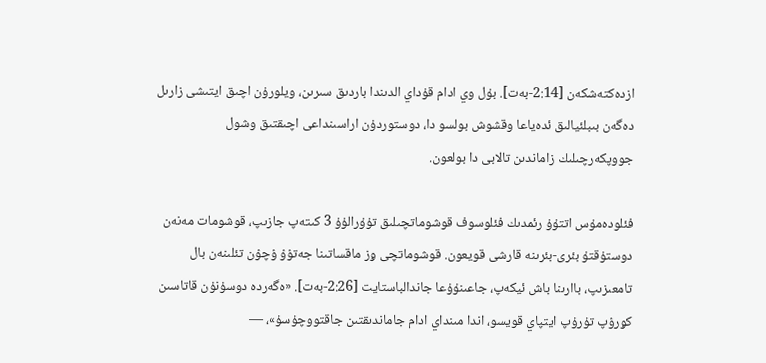ازدەكتەشكەن [2:14-بەت]. بۇل وي ادام قۇداي الدىندا باردىق سىرىن، ويلورۇن اچىق ايتىشى زارىل دەگەن بىبلئيالىق ئدەياعا وقشوش بولسو دا، دوستوردۇن اراسىنداعى اچىقتىق وشول جووپكەرچىلىك زاماندىن تالابى دا بولعون.

فئلودەمۇس اتتۇۇ رئمدىك فئلوسوف قوشوماتچىلىق تۇۇرالۇۇ 3 كىتەپ جازىپ، قوشومات مەنەن دوستۇقتۇ بئرى-بئرىنە قارشى قويعون. قوشوماتچى ۅز ماقساتىنا جەتۉۉ ۉچۉن تئلىنەن بال تامعىزىپ، باارىنا باش ئيكەپ، جاعىنۇۇعا جاندالباستايت [2:26-بەت]. «ەگەردە دوسۇنۇن قاتاسىن كۅرۉپ تۇرۇپ ايتپاي قويسو، اندا مىنداي ادام جاماندىقتىن جاقتووچۇسۇ»، —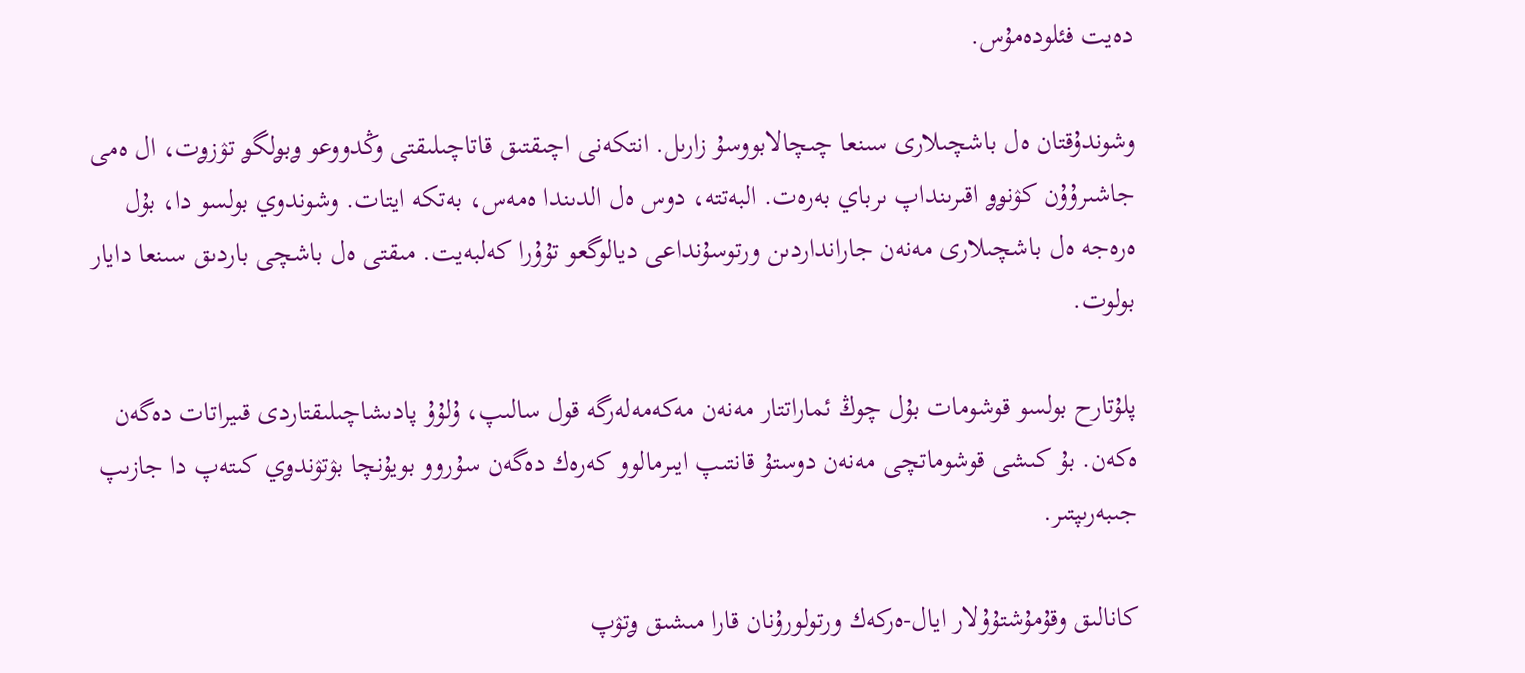دەيت فئلودەمۇس.

وشوندۇقتان ەل باشچىلارى سىنعا چىچالابووسۇ زارىل. انتكەنى اچىقتىق قاتاچىلىقتى وڭدووعو ۅبۅلگۅ تۉزۅت، ال ەمى جاشىرۇۇن كۉنۅۅ اقىرىنداپ ىرباي بەرەت. البەتتە، دوس ەل الدىندا ەمەس، بەتكە ايتات. وشوندوي بولسو دا، بۇل ەرەجە ەل باشچىلارى مەنەن جارانداردىن ورتوسۇنداعى ديالوگعو تۇۇرا كەلبەيت. مىقتى ەل باشچى باردىق سىنعا دايار بولوت.

پلۇتارح بولسو قوشومات بۇل چوڭ ئماراتتار مەنەن مەكەمەلەرگە قول سالىپ، ۇلۇۇ پادىشاچىلىقتاردى قىيراتات دەگەن ەكەن. بۇ كىشى قوشوماتچى مەنەن دوستۇ قانتىپ ايىرمالوو كەرەك دەگەن سۇروو بويۇنچا بۉتۉندۅي كىتەپ دا جازىپ جىبەرىپتىر.

كانالىق وقۇمۇشتۇۇلار ايال-ەركەك ورتولورۇنان قارا مىشىق ۅتۉپ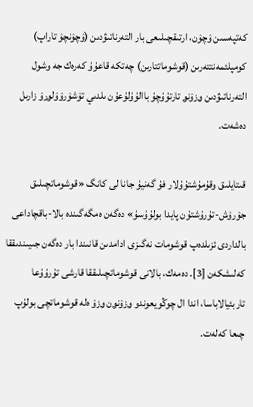كەتپەسىن ۉچۉن، ارتىقچىلىعى بار التەرناتىۋدىن (ۉچۉنچۉ تاراپ) كومپلئمەنتتەرىن (قوشوماتتارىن) چەتكە قاعۇۇ كەرەك جە وشول التەرناتىۋدىن ۅزۉنۅ تارتۇۇچۇ باالۇۇلۇعۇن ىلدىي تۉشۉرۉۉلۅرۉ زارىل دەشەت.

قىتايلىق وقۇمۇشتۇۇلار فۇ گەنيۇ جانا لى كانگ «قوشوماتچىلىق جۉرۉش-تۇرۇشتۇن پايدا بولۇۇسۇ» دەگەن ەمگەگىندە بالا-باقچاداعى بالداردى ئزىلدەپ قوشومات نەگىزى ادامدىن قانىندا بار دەگەن جىيىندىققا كەلىشكەن [3]. دەمەك، بالانى قوشوماتچىلىققا قارشى تۇرۇۇعا تاربئيالاباسا، اندا ال چوڭويعوندو ۅزۉنۅن ۅزۉ ەلە قوشوماتچى بولۇپ چىعا كەلەت.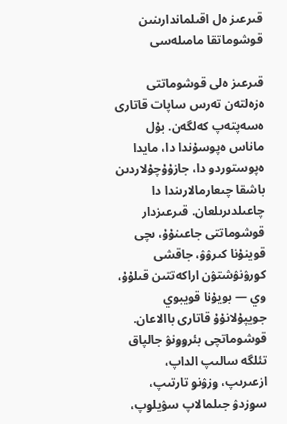قىرعىز ەل اقىلماندارىنىن قوشوماتقا مامىلەسى

قىرعىز ەلى قوشوماتتى ەزەلتەن تەرس ساپات قاتارى ەسەپتەپ كەلگەن. بۇل ماناس ەپوسۇندا دا، مايدا ەپوستوردو دا، جازۇۇچۇلاردىن باشقا چىعارمالارىندا دا چاعىلدىرىلعان. قىرعىزدار قوشوماتتى جاعىنۇۇ، ىچى قوينۇنا كىرۉۉ، جاقشى كۅرۉنۉشتۉن اراكەتتىن قىلۇۇ، وي — بويۇنا قويبوي جويپۇلانۇۇ قاتارى باالاعان. قوشوماتچى بئرۅۅنۉ جالپاق تئلگە سالىپ الداپ، ازعىرىپ، ۅزۉنۅ تارتىپ، سۅزدۉ جىلمالاپ سۉيلۅپ،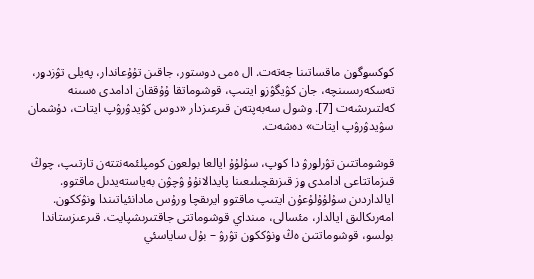كۅكسۅگۅن ماقساتىنا جەتەت. ال ەمى دوستور، جاقىن تۇۇعاندار، پەيلى تۉزدۅر، تەسكەرىسىنچە، جان كۉيگۉزۅ ايتىپ، قوشوماتقا ۇۇققان ادامدى ەسىنە كەلتىرىشەت [7]. وشول سەبەپتەن قىرعىزدار «دوس كۉيدۉرۉپ ايتات، دۇشمان سۉيدۉرۉپ ايتات» دەشەت.

قوشوماتتىن تۉرلۅرۉ دا كۅپ، سۇلۇۇ ايالعا بولعون كومپلئمەنتتەن تارتىپ، چوڭ قىزماتتاعى ادامدى ۅز قىزىقچىلىعىنا پايدالانۇۇ ۉچۉن بەياستەيدىل ماقتوو. ايالداردىن سۇلۇۇلۇعۇن ايتىپ ماقتوو ايرىقچا ورۇس مادانئياتىندا ۅنۉككۅن. امەرىكالىق ايالدار، مئسالى، مىنداي قوشوماتتى جاقتىرىشپايت. قىرعىزستاندا بولسو، قوشوماتتىن ەڭ ۅنۉككۅن تۉرۉ – بۇل ساياسئي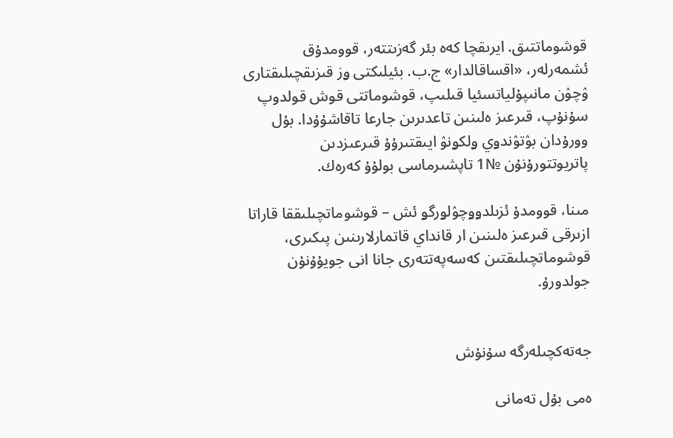قوشوماتتىق. ايرىقچا كەە بئر گەزىتتەر، قوومدۇق ئشمەرلەر، «اقساقالدار» ج.ب. بئيلىكتى ۅز قىزىقچىلىقتارى ۉچۉن مانىپۇلياتسئيا قىلىپ، قوشوماتتى قوش قولدوپ سۇنۇپ، قىرعىز ەلىنىن تاعدىرىن جارعا تاقاشۇۇدا. بۇل وورۇدان بۉتۉندۅي ۅلكۅنۉ ايىقتىرۇۇ قىرعىزدىن پاتريوتتورۇنۇن №1 تاپشىرماسى بولۇۇ كەرەك.

مىنا، قوومدۇ ئزىلدۅۅچۉلۅرگۅ ئش – قوشوماتچىلىققا قاراتا ازىرقى قىرعىز ەلىنىن ار قانداي قاتمارلارىنىن پىكىرى، قوشوماتچىلىقتىن كەسەپەتتەرى جانا انى جويۇۇنۇن جولدورۇ.


جەتەكچىلەرگە سۇنۇش

ەمى بۇل تەمانى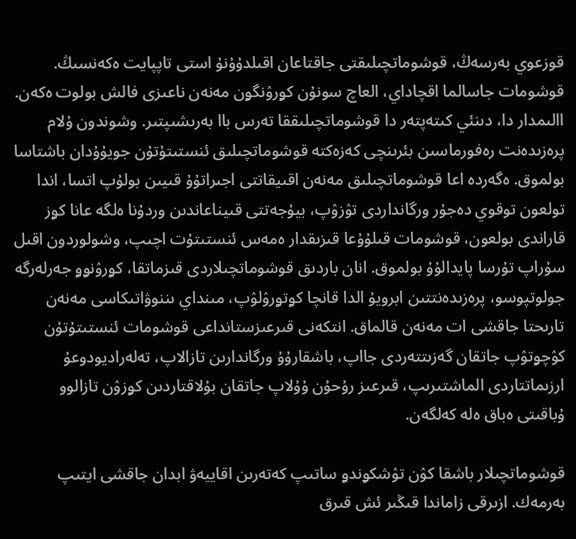قوزعوي بەرسەڭ، قوشوماتچىلىقتى جاقتاعان اقىلدۇۇنۇ استى تاپپايت ەكەنسىڭ. قوشومات جاسالما اقچاداي، العاچ سونۇن كۅرۉنگۅن مەنەن ناعىزى فالش بولوت ەكەن. االىمدار دا، دىنئي كىتەپتەر دا قوشوماتچىلىققا تەرس باا بەرىشىپتىر. وشوندون ۇلام پرەزىدەنت رەفورماسىن بئرىنچى كەزەكتە قوشوماتچىلىق ئنستىتۇتۇن جويۇۇدان باشتاسا بولموق. ەگەردە اعا قوشوماتچىلىق مەنەن اقىيقاتتى اجىراتۇۇ قىيىن بولۇپ اتسا، اندا تولعون توقوي دەجۇر ورگانداردى تۉزۉپ، بيۇجەتتى قىيناعاندىن وردۇنا ەلگە عانا كۅز قاراندى بولعون، قوشومات قىلۇۇعا قىزىقدار ەمەس ئنستىتۇت اچىپ، وشولوردون اقىل سۇراپ تۇرسا پايدالۇۇ بولموق. انان باردىق قوشوماتچىلاردى قىزماتقا، كۅرۉنۅۅ جەرلەرگە جولوتپوسو، پرەزىدەنتتىن ابرويۇ الدا قانچا كۅتۅرۉلۉپ، مىنداي ىننوۋاتىكاسى مەنەن تارىحتا جاقشى ات مەنەن قالماق. انتكەنى قىرعىزستانداعى قوشومات ئنستىتۇتۇن كۉچۅتۉپ جاتقان گەزىتتەردى جااپ، باشقارۇۇ ورگاندارىن تازالاپ، تەلەراديودوعۇ ارزىماتتاردى الماشتىرىپ، قىرعىز رۇحۇن ۇۇلاپ جاتقان بۇلاقتاردىن كۅزۉن تازالوو ۇباقىتى ەباق ەلە كەلگەن.

قوشوماتچىلار باشقا كۉن تۉشكۅندۅ ساتىپ كەتەرىن اقاييەۋ ابدان جاقشى ايتىپ بەرمەك. ازىرقى زاماندا قىڭىر ئش قىرق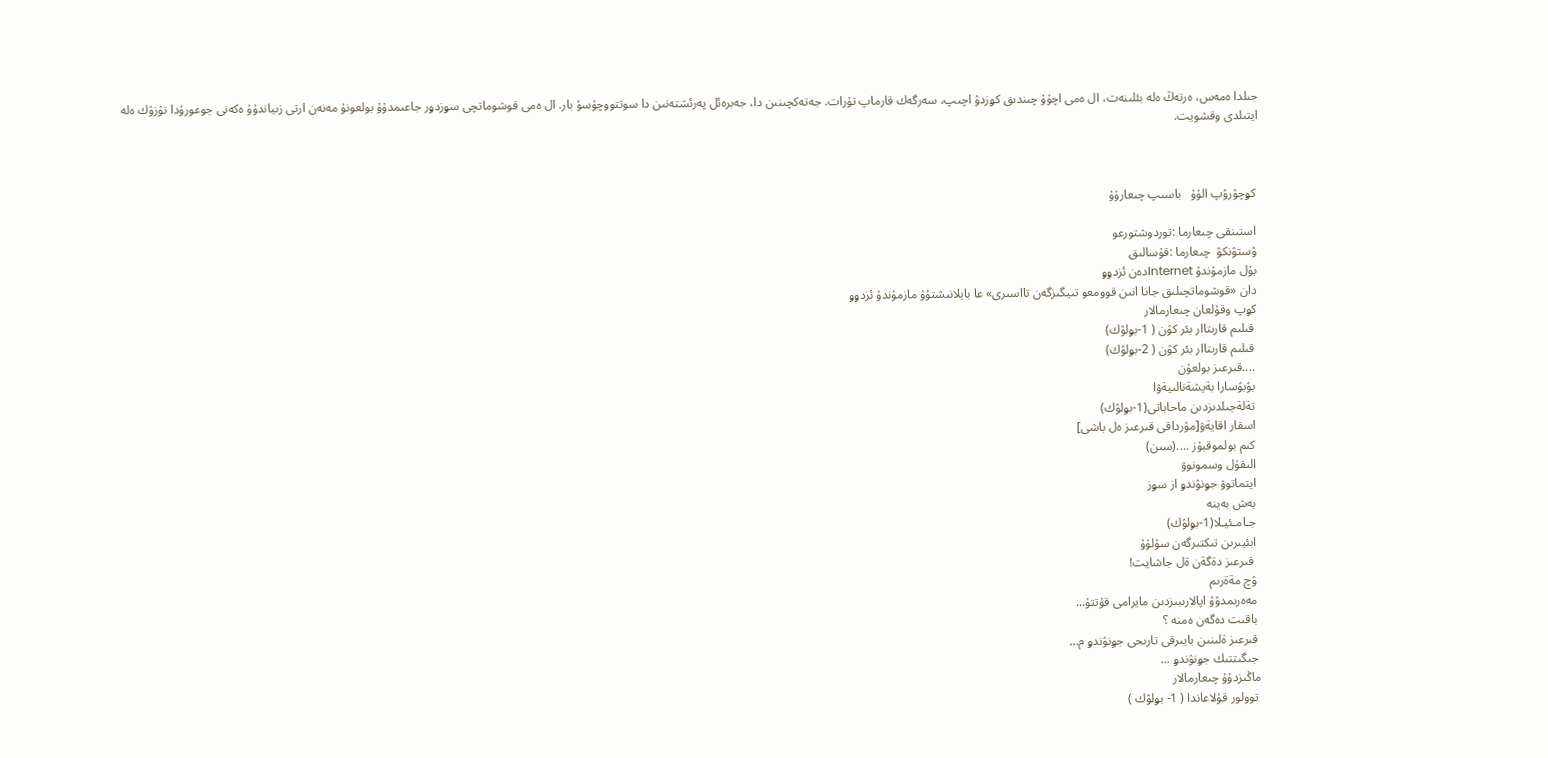جىلدا ەمەس، ەرتەڭ ەلە بئلىنەت، ال ەمى اچۇۇ چىندىق كۅزدۉ اچىپ، سەرگەك قارماپ تۇرات. جەتەكچىنىن دا، جەبرەئل پەرئشتەنىن دا سوتتووچۇسۇ بار. ال ەمى قوشوماتچى سۅزدۅر جاعىمدۇۇ بولعونۇ مەنەن ارتى زىياندۇۇ ەكەنى جوعورۇدا تۉزۉك ەلە ايتىلدى وقشويت.



 كۅچۉرۉپ الۇۇ   باسىپ چىعارۇۇ

 استىنقى چىعارما :توردوشتورعو
 ۉستۉنكۉ  چىعارما :قۇسالىق
 بۇل مازمۇندۇ Internetدەن ئزدۅۅ
 دان «قوشوماتچىلىق جانا انىن قوومعو تىيگىزگەن تااسىرى» عا بايلانىشتۇۇ مازمۇندۇ ئزدۅۅ
 كۅپ وقۇلعان چىعارمالار
  قىلىم قارىتاار بئر كۉن ( 1-بۅلۉك)
  قىلىم قارىتاار بئر كۉن ( 2-بۅلۉك)
  ....قىرعىز بولعۇن
  بۉبۉسارا بةيشةنالىيةۋا
  تةلةجىلدىزدىن ماحاباتى(1-بۅلۉك)
  اسقار اقايةۋ[مۇرداقى قىرعىز ەل باشى]
  كىم بولموقبۇز ....(سىن)
  الىقۇل وسمونوۋ
  ايتماتوۋ جۅنۉندۅ از سۅز
  بەش بەينە
  جـامـئيـلا(1-بۅلۉك)
  ابئيىرىن تىكتىرگەن سۇلۇۇ
   قىرعىز دةگةن ةل جاشايت!
  ۉچ مةةرىم
  مەەرىمدۉۉ اپالارىبىزدىن مايرامى قۇتتۇ…
  باقىت دەگەن ەمنە ؟
  قىرعىز ةلىنىن بايىرقى تارىحى جۅنۉندۅ م…
  جىگىتتىك جۅنۉندۅ ...
 ماڭىزدۇۇ چىعارمالار
  توولور قۇلاعاندا ( 1- بۅلۉك )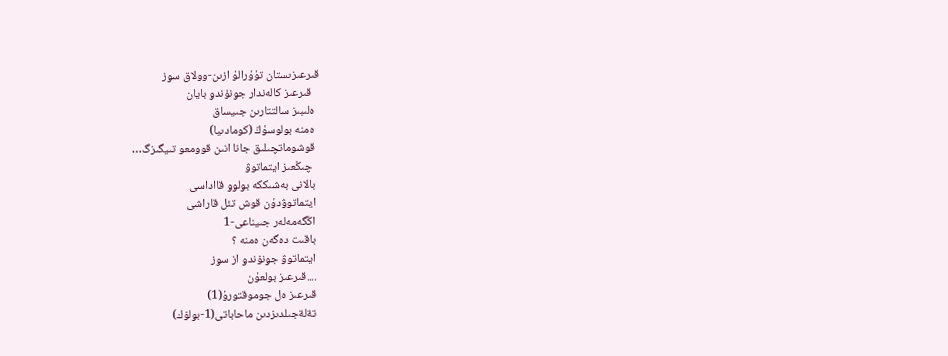قىرعىزىستان تۇۇرالۇ ازىن-وولاق سۅز
   قىرعىز كالەندار جۅنۉندۅ بايان
  ەلىبىز سالتتارىن جىيساق
  ەمنە بولوسۇڭ (كومادىيا)
  قوشوماتچىلىق جانا انىن قوومعو تىيگىزگ…
   چىڭعىز ايتماتوۋ
  بالانى بەشىككە بۅلۅۅ قااداسى
  ايتماتوۋدۇن قوش تئل قاراشى
  اڭگەمەلەر جىيناعى-1
  باقىت دەگەن ەمنە ؟
  ايتماتوۋ جۅنۉندۅ از سۅز
  ....قىرعىز بولعۇن
  قىرعىز ەل جوموقتورۇ(1)
  تةلةجىلدىزدىن ماحاباتى(1-بۅلۉك)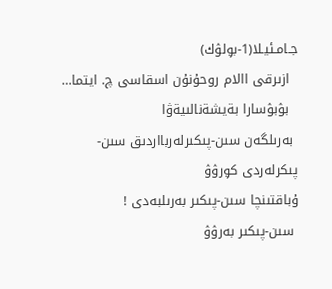جـامـئيـلا(1-بۅلۉك)
  ازىرقى االام روحۇنۇن اسقاسى چ. ايتما…
  بۉبۉسارا بةيشةنالىيةۋا
 بەرىلگەن سىن-پىكىرلەربااردىق سىن-پىكرلەردى كۅرۉۉ
ۇباقتىنچا سىن-پىكىر بەرىلبەدى !
 سىن-پىكىر بەرۉۉ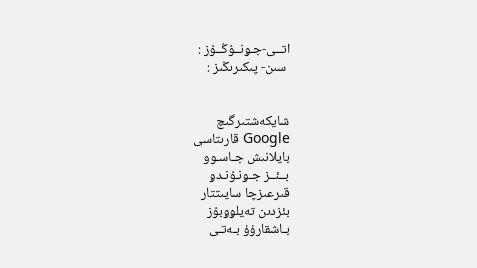اتــى-جـۅنــۉڭــۉز :
 سىن- پىكىرىڭىز :


شايكەشتىرگىچ
Google قارىتاسى
بايلانىش جـاسـوو
بــئــز جـۅنـۉنـدۅ
قىرعىزچا سايىتتار
بئزدىن تەيلۅۅبۉز
بـاشقارۇۇ بـەتـى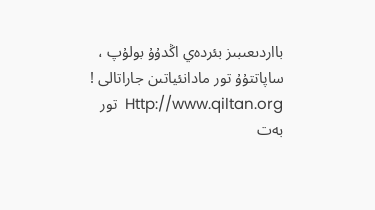بااردىعىبىز بئردەي اڭدۇۇ بولۇپ ، ساپاتتۇۇ تور مادانئياتىن جاراتالى !
Http://www.qiltan.org  تور بەت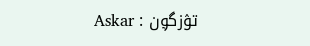تۉزگۅن : Askar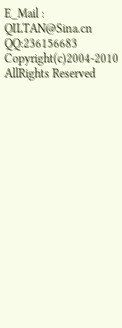E_Mail : QILTAN@Sina.cn QQ:236156683
Copyright(c)2004-2010 AllRights Reserved